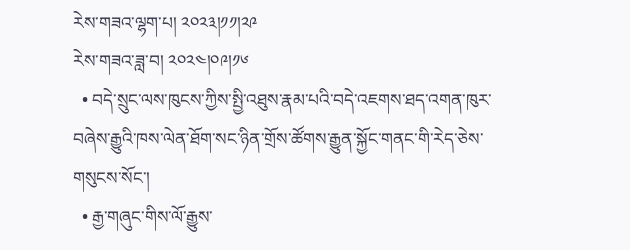རེས་གཟའ་ལྷག་པ། ༢༠༢༣།༡༡།༢༩
རེས་གཟའ་ཟླ་བ། ༢༠༢༤།༠༩།༡༦
  • བདེ་སྲུང་ལས་ཁུངས་ཀྱིས་སྤྱི་འཐུས་རྣམ་པའི་བདེ་འཇགས་ཐད་འགན་ཁུར་བཞེས་རྒྱུའི་ཁས་ལེན་ཐོག་སང་ཉིན་གྲོས་ཚོགས་རྒྱུན་སྐྱོང་གནང་གི་རེད་ཅེས་གསུངས་སོང་།
  • རྒྱ་གཞུང་གིས་ལོ་རྒྱུས་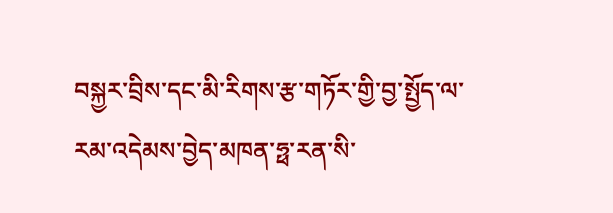བསྐྱར་བྲིས་དང་མི་རིགས་རྩ་གཏོར་གྱི་བྱ་སྤྱོད་ལ་རམ་འདེམས་བྱེད་མཁན་ཧྥ་རན་སི་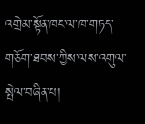འགྲེམ་སྟོན་ཁང་ལ་ཁ་གཏད་གཅོག་ཐབས་ཀྱིས་ལས་འགུལ་སྤེལ་བཞིན་པ།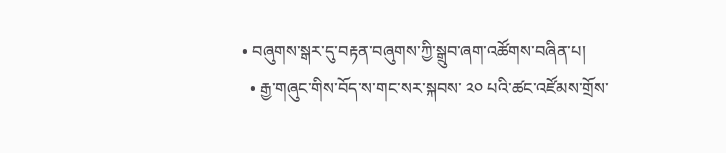• བཞུགས་སྒར་དུ་བརྟན་བཞུགས་ཀྱི་སྒྲུབ་ཞག་འཚོགས་བཞིན་པ།
  • རྒྱ་གཞུང་གིས་བོད་ས་གང་སར་སྐབས་ ༢༠ པའི་ཚང་འཛོམས་གྲོས་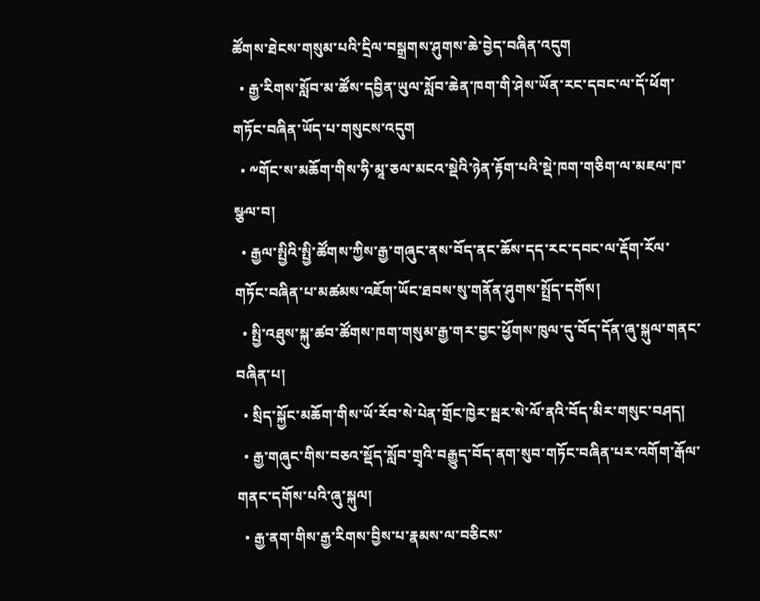ཚོགས་ཐེངས་གསུམ་པའི་དྲིལ་བསྒྲགས་ཤུགས་ཆེ་བྱེད་བཞིན་འདུག
  • རྒྱ་རིགས་སློབ་མ་ཚོས་དབྱིན་ཡུལ་སློབ་ཆེན་ཁག་གི་ཤེས་ཡོན་རང་དབང་ལ་དོ་ཕོག་གཏོང་བཞིན་ཡོད་པ་གསུངས་འདུག
  • ༸གོང་ས་མཆོག་གིས་ཧི་མཱ་ཅལ་མངའ་སྡེའི་ཉེན་རྟོག་པའི་སྡེ་ཁག་གཅིག་ལ་མཇལ་ཁ་སྩལ་བ།
  • རྒྱལ་སྤྱིའི་སྤྱི་ཚོགས་ཀྱིས་རྒྱ་གཞུང་ནས་བོད་ནང་ཆོས་དད་རང་དབང་ལ་རྡོག་རོལ་གཏོང་བཞིན་པ་མཚམས་འཇོག་ཡོང་ཐབས་སུ་གནོན་ཤུགས་སྤྲོད་དགོས།
  • སྤྱི་འཐུས་སྐུ་ཚབ་ཚོགས་ཁག་གསུམ་རྒྱ་གར་བྱང་ཕྱོགས་ཁུལ་དུ་བོད་དོན་ཞུ་སྐུལ་གནང་བཞིན་པ།
  • སྲིད་སྐྱོང་མཆོག་གིས་ཡོ་རོབ་སེ་པེན་གྲོང་ཁྱེར་སྦར་སེ་ལོ་ནའི་བོད་མིར་གསུང་བཤད།
  • རྒྱ་གཞུང་གིས་བཅའ་སྡོད་སློབ་གྲྭའི་བརྒྱུད་བོད་ནག་སུབ་གཏོང་བཞིན་པར་འགོག་རྒོལ་གནང་དགོས་པའི་ཞུ་སྐུལ།
  • རྒྱ་ནག་གིས་རྒྱ་རིགས་བྱིས་པ་རྣམས་ལ་བཅིངས་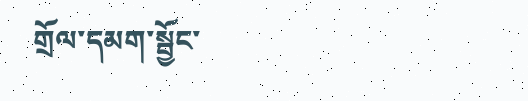གྲོལ་དམག་སྦྱོང་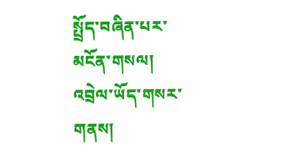སྤྲོད་བཞིན་པར་མངོན་གསལ།
འབྲེལ་ཡོད་གསར་གནས།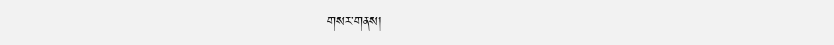གསར་གནས།